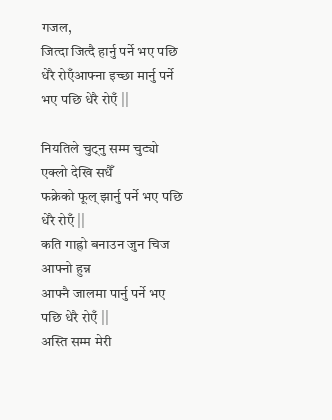गजल,
जित्दा जित्दै हार्नु पर्ने भए पछि धेरै रोएँआफ्ना इच्छा मार्नु पर्ने भए पछि धेरै रोएँ ||

नियतिले चुट्नु सम्म चुट्यो एक्लो देखि सधैँ
फक्रेको फूल् झार्नु पर्ने भए पछि धेरै रोएँ ||
कति गाह्रो बनाउन जुन चिज आफ्नो हुन्न
आफ्नै जालमा पार्नु पर्ने भए पछि धेरै रोएँ ||
अस्ति सम्म मेरी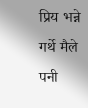प्रिय भन्ने गर्थे मैले पनी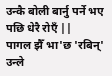उन्कै बोली बार्नु पर्ने भए पछि धेरै रोएँ ||
पागल झैँ भा'छ 'रबिन्' उन्ले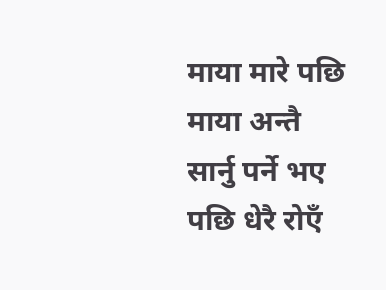माया मारे पछि
माया अन्तै सार्नु पर्ने भए पछि धेरै रोएँ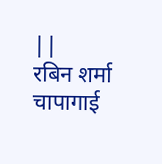||
रबिन शर्मा चापागाई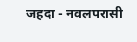जहदा - नवलपरासी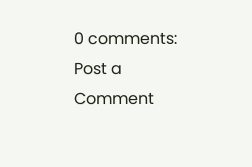0 comments:
Post a Comment